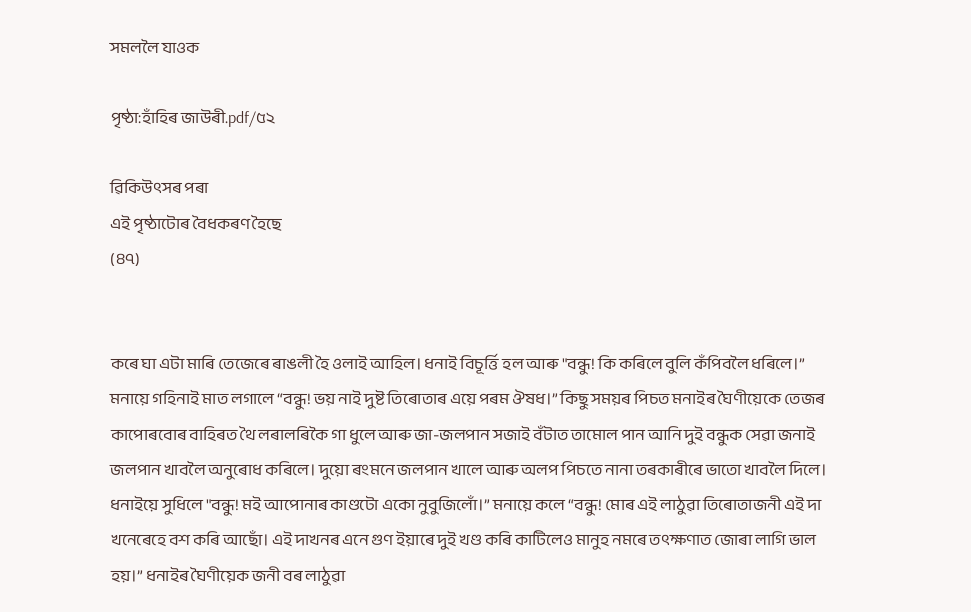সমললৈ যাওক

পৃষ্ঠা:হাঁহিৰ জাউৰী.pdf/৫২

ৱিকিউৎসৰ পৰা
এই পৃষ্ঠাটোৰ বৈধকৰণ হৈছে
(৪৭)


কৰে ঘা এটা মাৰি তেজেৰে ৰাঙলী হৈ ওলাই আহিল। ধনাই বিচূৰ্ত্তি হল আৰু "বন্ধু! কি কৰিলে বুলি কঁপিবলৈ ধৰিলে।” মনায়ে গহিনাই মাত লগালে “বন্ধু! ভয় নাই দুষ্ট তিৰোতাৰ এয়ে পৰম ঔষধ।” কিছু সময়ৰ পিচত মনাইৰ ঘৈণীয়েকে তেজৰ কাপোৰবোৰ বাহিৰত থৈ লৰালৰিকৈ গা ধুলে আৰু জা-জলপান সজাই বঁটাত তামোল পান আনি দুই বন্ধুক সেৱা জনাই জলপান খাবলৈ অনুৰোধ কৰিলে। দুয়ো ৰংমনে জলপান খালে আৰু অলপ পিচতে নানা তৰকাৰীৰে ভাতো খাবলৈ দিলে। ধনাইয়ে সুধিলে "বন্ধু! মই আপোনাৰ কাণ্ডটো একো নুবুজিলোঁ।” মনায়ে কলে “বন্ধু! মোৰ এই লাঠুৱা তিৰোতাজনী এই দা খনেৰেহে বশ কৰি আছোঁ। এই দাখনৰ এনে গুণ ইয়াৰে দুই খণ্ড কৰি কাটিলেও মানুহ নমৰে তৎক্ষণাত জোৰা লাগি ভাল হয়।” ধনাইৰ ঘৈণীয়েক জনী বৰ লাঠুৱা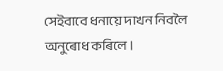সেইবাবে ধনায়ে দাখন নিবলৈ অনুৰোধ কৰিলে।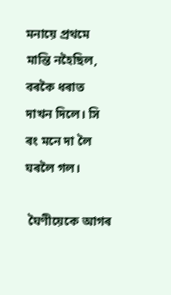মনায়ে প্ৰথমে মান্তি নহৈছিল, বৰকৈ ধৰাত দাখন দিলে। সি ৰং মনে দা লৈ ঘৰলৈ গল।

 ঘৈণীয়েকে আগৰ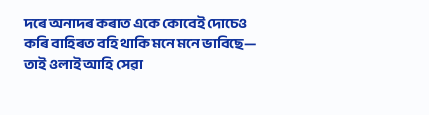দৰে অনাদৰ কৰাত একে কোবেই দোচেও কৰি বাহিৰত বহি থাকি মনে মনে ভাবিছে— তাই ওলাই আহি সেৱা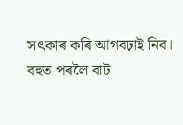সৎকাৰ কৰি আগবঢ়াই নিব। বহুত পৰলৈ বাট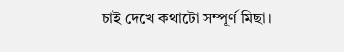চাই দেখে কথাটো সম্পূৰ্ণ মিছা।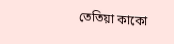তেতিয়া কাকো